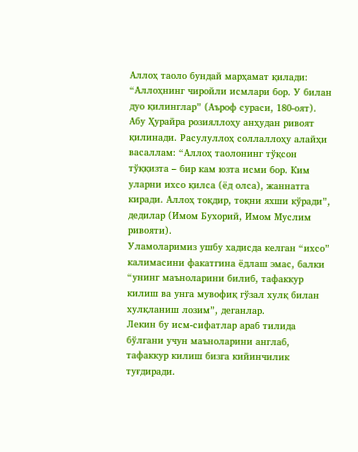Аллоҳ таоло бундай марҳамат қилади: “Аллоҳнинг чиройли исмлари бор. У билан дуо қилинглар” (Аъроф сураси, 180-оят).
Абу Ҳурайра розияллоҳу анҳудан ривоят қилинади. Расулуллоҳ соллаллоҳу алайҳи васаллам: “Аллоҳ таолонинг тўқсон тўққизта – бир кам юзта исми бор. Ким уларни ихсо қилса (ёд олса), жаннатга киради. Аллоҳ тоқдир, тоқни яхши кўради”, дедилар (Имом Бухорий, Имом Муслим ривояти).
Уламоларимиз ушбу хадисда келган “ихсо” калимасини факатгина ёдлаш эмас, балки “унинг маъноларини билиб, тафаккур килиш ва унга мувофиқ гўзал хулқ билан хулқланиш лозим”, деганлар.
Лекин бу исм-сифатлар араб тилида бўлгани учун маъноларини англаб, тафаккур килиш бизга кийинчилик туғдиради.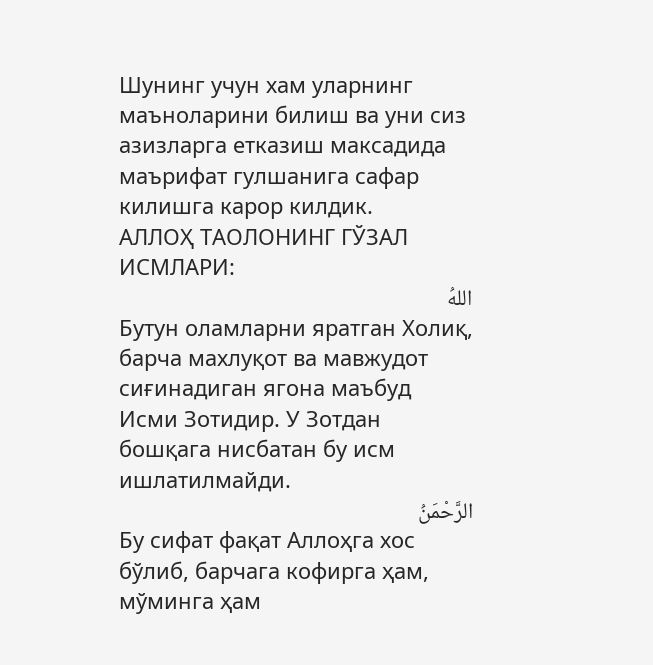Шунинг учун хам уларнинг маъноларини билиш ва уни сиз азизларга етказиш максадида маърифат гулшанига сафар килишга карор килдик.
АЛЛОҲ ТАОЛОНИНГ ГЎЗАЛ ИСМЛАРИ:
اللهُ
Бутун оламларни яратган Холиқ, барча махлуқот ва мавжудот сиғинадиган ягона маъбуд Исми Зотидир. У Зотдан бошқага нисбатан бу исм ишлатилмайди.
الرَّحْمَنُ
Бу сифат фақат Аллоҳга хос бўлиб, барчага кофирга ҳам, мўминга ҳам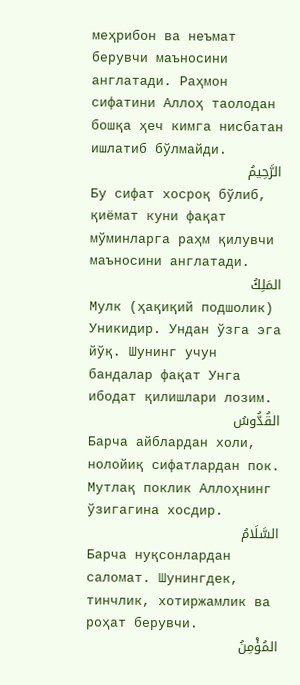меҳрибон ва неъмат берувчи маъносини англатади. Раҳмон сифатини Аллоҳ таолодан бошқа ҳеч кимга нисбатан ишлатиб бўлмайди.
الرَّحِيمُ
Бу сифат хосроқ бўлиб, қиёмат куни фақат мўминларга раҳм қилувчи маъносини англатади.
المَلِكُ
Мулк (ҳақиқий подшолик) Уникидир. Ундан ўзга эга йўқ. Шунинг учун бандалар фақат Унга ибодат қилишлари лозим.
القُدُّوسُ
Барча айблардан холи, нолойиқ сифатлардан пок. Мутлақ поклик Аллоҳнинг ўзигагина хосдир.
السَّلَامُ
Барча нуқсонлардан саломат. Шунингдек, тинчлик, хотиржамлик ва роҳат берувчи.
المُؤْمِنُ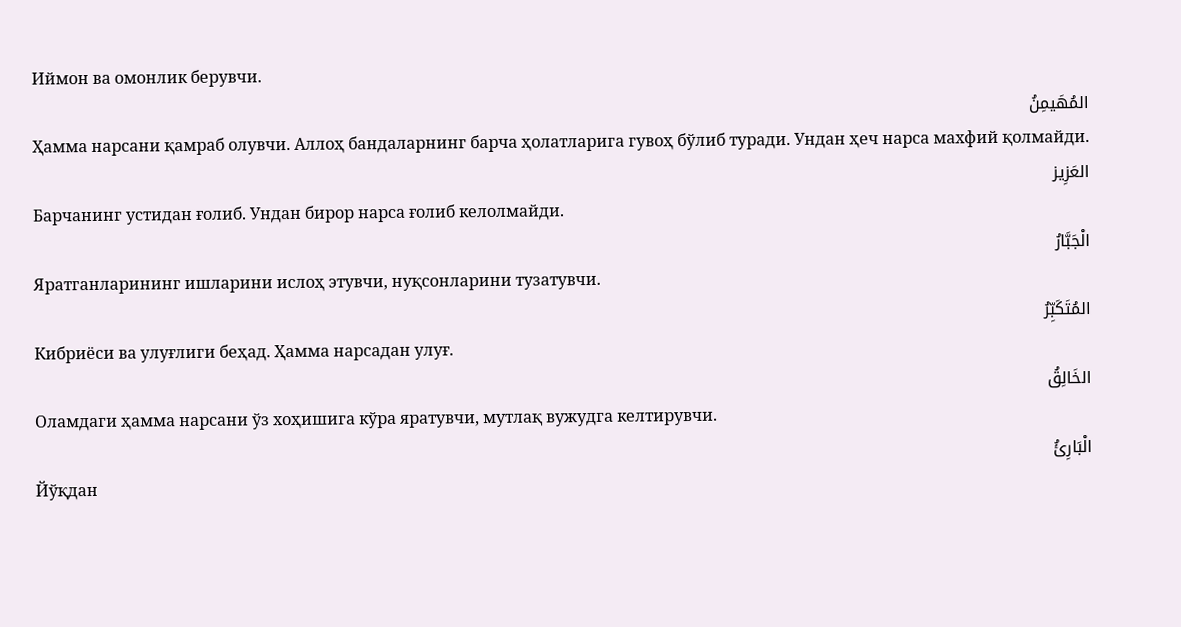Иймон ва омонлик берувчи.
المُهَيمِنُ
Ҳамма нарсани қамраб олувчи. Аллоҳ бандаларнинг барча ҳолатларига гувоҳ бўлиб туради. Ундан ҳеч нарса махфий қолмайди.
العَزِيز
Барчанинг устидан ғолиб. Ундан бирор нарса ғолиб келолмайди.
الْجَبَّارُ
Яратганларининг ишларини ислоҳ этувчи, нуқсонларини тузатувчи.
المُتَكَبِّرُ
Кибриёси ва улуғлиги беҳад. Ҳамма нарсадан улуғ.
الخَالِقُ
Оламдаги ҳамма нарсани ўз хоҳишига кўра яратувчи, мутлақ вужудга келтирувчи.
الْبَارِئُ
Йўқдан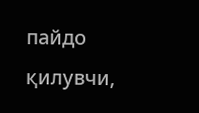пайдо қилувчи,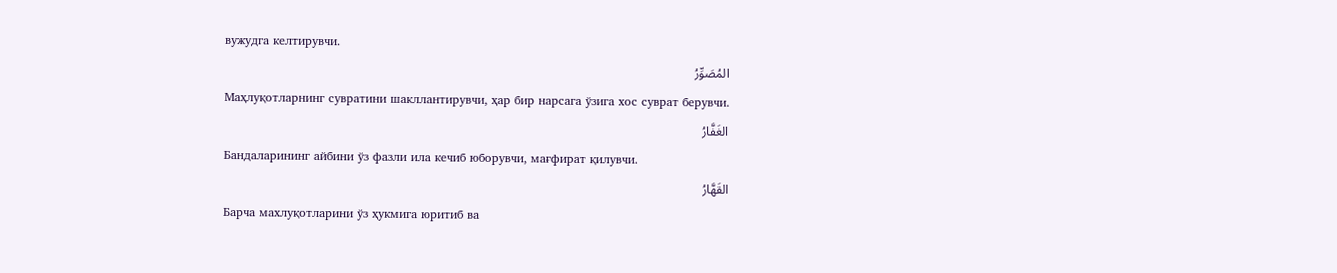вужудга келтирувчи.
المُصَوِّرُ
Маҳлуқотларнинг сувратини шакллантирувчи, ҳар бир нарсага ўзига хос суврат берувчи.
الغَفَّارُ
Бандаларининг айбини ўз фазли ила кечиб юборувчи, мағфират қилувчи.
القَهَّارُ
Барча махлуқотларини ўз ҳукмига юритиб ва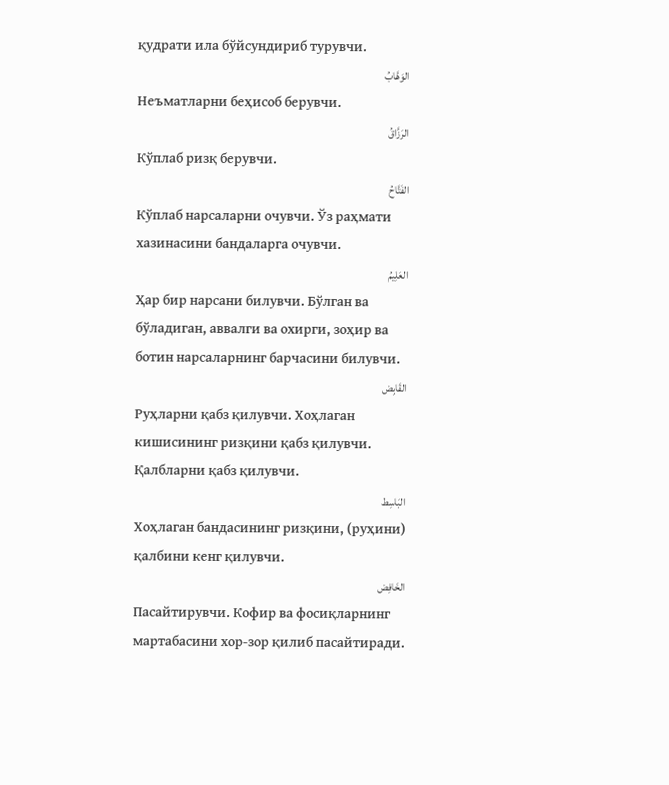қудрати ила бўйсундириб турувчи.
الوَهَّابُ
Неъматларни беҳисоб берувчи.
الرَزَّاقُ
Кўплаб ризқ берувчи.
الفَتَّاحُ
Кўплаб нарсаларни очувчи. Ўз раҳмати хазинасини бандаларга очувчи.
العَلِيمُ
Ҳар бир нарсани билувчи. Бўлган ва бўладиган, аввалги ва охирги, зоҳир ва ботин нарсаларнинг барчасини билувчи.
القَابِض
Руҳларни қабз қилувчи. Хоҳлаган кишисининг ризқини қабз қилувчи. Қалбларни қабз қилувчи.
البَاسِط
Хоҳлаган бандасининг ризқини, (руҳини) қалбини кенг қилувчи.
الخَافِض
Пасайтирувчи. Кофир ва фосиқларнинг мартабасини хор-зор қилиб пасайтиради.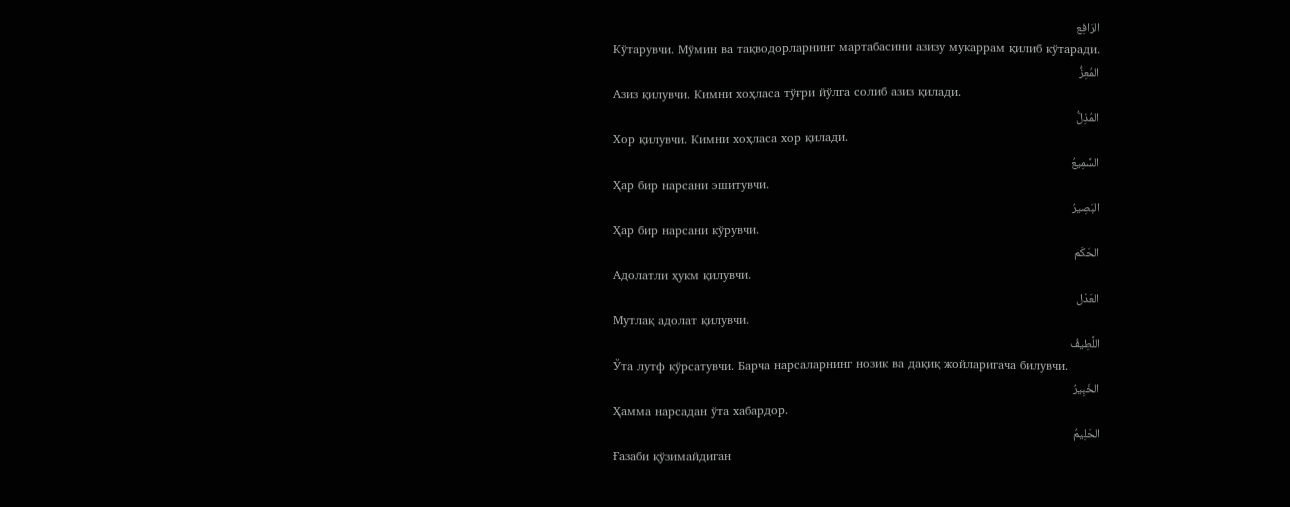الرَافِع
Кўтарувчи. Мўмин ва тақводорларнинг мартабасини азизу мукаррам қилиб кўтаради.
المُعِزُّ
Азиз қилувчи. Кимни хоҳласа тўғри йўлга солиб азиз қилади.
المُذِلُّ
Хор қилувчи. Кимни хоҳласа хор қилади.
السَّمِيعُ
Ҳар бир нарсани эшитувчи.
البَصِيرُ
Ҳар бир нарсани кўрувчи.
الحَكَم
Адолатли ҳукм қилувчи.
العَدْل
Мутлақ адолат қилувчи.
اللَّطِيفُ
Ўта лутф кўрсатувчи. Барча нарсаларнинг нозик ва дақиқ жойларигача билувчи.
الخَبِيرُ
Ҳамма нарсадан ўта хабардор.
الحَلِيمُ
Ғазаби қўзимайдиган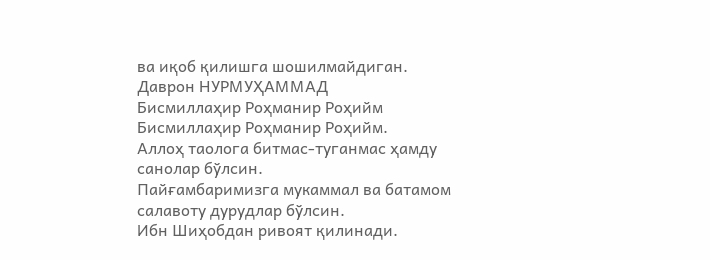ва иқоб қилишга шошилмайдиган.
Даврон НУРМУҲАММАД
Бисмиллаҳир Роҳманир Роҳийм
Бисмиллаҳир Роҳманир Роҳийм.
Аллоҳ таолога битмас-туганмас ҳамду санолар бўлсин.
Пайғамбаримизга мукаммал ва батамом салавоту дурудлар бўлсин.
Ибн Шиҳобдан ривоят қилинади.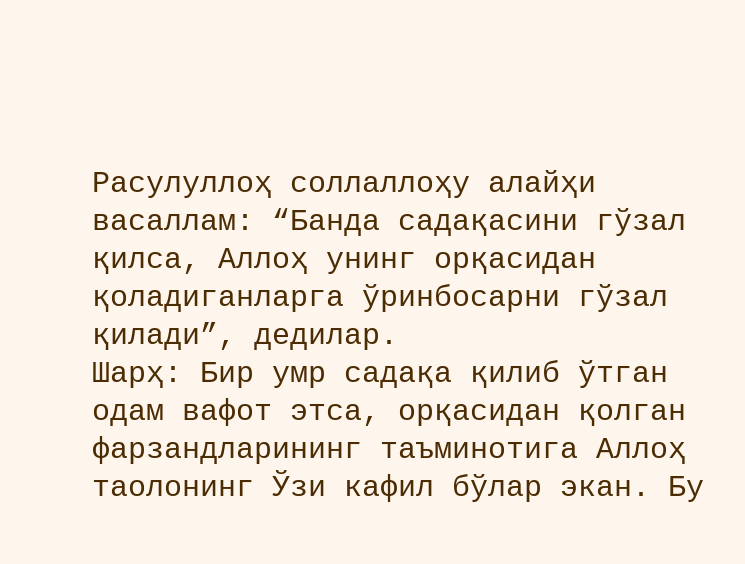Расулуллоҳ соллаллоҳу алайҳи васаллам: “Банда садақасини гўзал қилса, Аллоҳ унинг орқасидан қоладиганларга ўринбосарни гўзал қилади”, дедилар.
Шарҳ: Бир умр садақа қилиб ўтган одам вафот этса, орқасидан қолган фарзандларининг таъминотига Аллоҳ таолонинг Ўзи кафил бўлар экан. Бу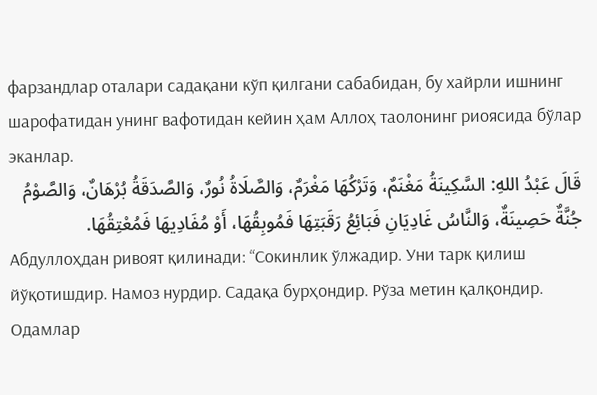фарзандлар оталари садақани кўп қилгани сабабидан, бу хайрли ишнинг шарофатидан унинг вафотидан кейин ҳам Аллоҳ таолонинг риоясида бўлар эканлар.
قَالَ عَبْدُ اللهِ: السَّكِينَةُ مَغْنَمٌ، وَتَرْكُهَا مَغْرَمٌ، وَالصَّلَاةُ نُورٌ، وَالصَّدَقَةُ بُرْهَانٌ، وَالصَّوْمُ جُنَّةٌ حَصِينَةٌ، وَالنَّاسُ غَادِيَانِ فَبَائِعُ رَقَبَتِهَا فَمُوبِقُهَا، أَوْ مُفَادِيهَا فَمُعْتِقُهَا.
Абдуллоҳдан ривоят қилинади: “Сокинлик ўлжадир. Уни тарк қилиш йўқотишдир. Намоз нурдир. Садақа бурҳондир. Рўза метин қалқондир. Одамлар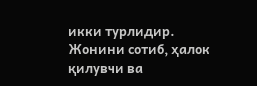икки турлидир. Жонини сотиб, ҳалок қилувчи ва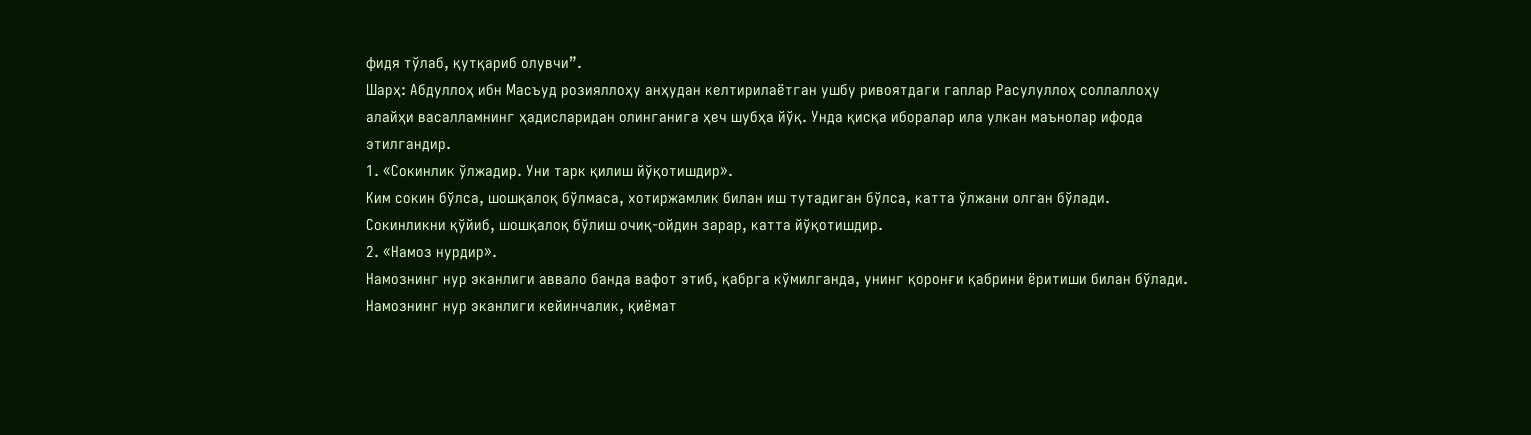фидя тўлаб, қутқариб олувчи”.
Шарҳ: Абдуллоҳ ибн Масъуд розияллоҳу анҳудан келтирилаётган ушбу ривоятдаги гаплар Расулуллоҳ соллаллоҳу алайҳи васалламнинг ҳадисларидан олинганига ҳеч шубҳа йўқ. Унда қисқа иборалар ила улкан маънолар ифода этилгандир.
1. «Сокинлик ўлжадир. Уни тарк қилиш йўқотишдир».
Ким сокин бўлса, шошқалоқ бўлмаса, хотиржамлик билан иш тутадиган бўлса, катта ўлжани олган бўлади.
Сокинликни қўйиб, шошқалоқ бўлиш очиқ-ойдин зарар, катта йўқотишдир.
2. «Намоз нурдир».
Намознинг нур эканлиги аввало банда вафот этиб, қабрга кўмилганда, унинг қоронғи қабрини ёритиши билан бўлади.
Намознинг нур эканлиги кейинчалик, қиёмат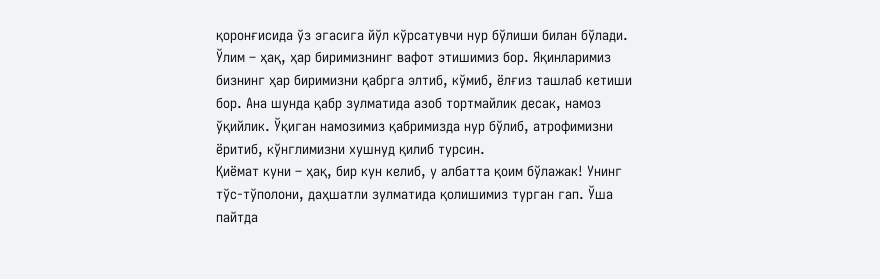қоронғисида ўз эгасига йўл кўрсатувчи нур бўлиши билан бўлади.
Ўлим – ҳақ, ҳар биримизнинг вафот этишимиз бор. Яқинларимиз бизнинг ҳар биримизни қабрга элтиб, кўмиб, ёлғиз ташлаб кетиши бор. Ана шунда қабр зулматида азоб тортмайлик десак, намоз ўқийлик. Ўқиган намозимиз қабримизда нур бўлиб, атрофимизни ёритиб, кўнглимизни хушнуд қилиб турсин.
Қиёмат куни – ҳақ, бир кун келиб, у албатта қоим бўлажак! Унинг тўс-тўполони, даҳшатли зулматида қолишимиз турган гап. Ўша пайтда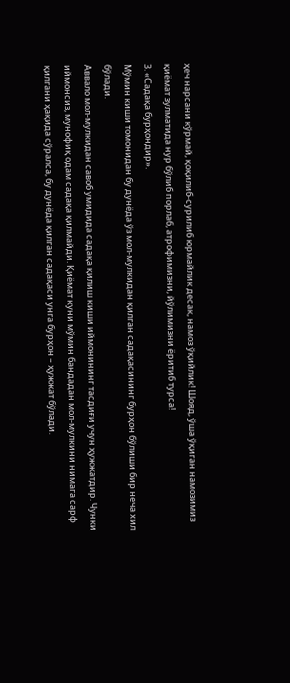ҳеч нарсани кўрмай, қоқилиб-сурилиб юрмайлик десак, намоз ўқийлик! Шояд, ўша ўқиган намозимиз қиёмат зулматида нур бўлиб порлаб, атрофимизни, йўлимизни ёритиб турса!
3. «Садақа бурҳондир».
Мўмин киши томонидан бу дунёда ўз мол-мулкидан қилган садақасининг бурҳон бўлиши бир неча хил бўлади.
Аввало мол-мулкидан савоб умидида садақа қилиш киши иймонининг тасдиғи учун ҳужжатдир. Чунки иймонсиз, мунофиқ одам садақа қилмайди. Қиёмат куни мўмин бандадан мол-мулкини нимага сарф қилгани ҳақида сўралса, бу дунёда қилган садақаси унга бурҳон – ҳужжат бўлади.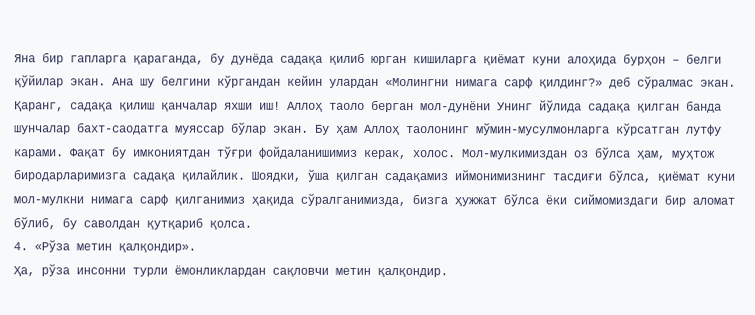Яна бир гапларга қараганда, бу дунёда садақа қилиб юрган кишиларга қиёмат куни алоҳида бурҳон – белги қўйилар экан. Ана шу белгини кўргандан кейин улардан «Молингни нимага сарф қилдинг?» деб сўралмас экан.
Қаранг, садақа қилиш қанчалар яхши иш! Аллоҳ таоло берган мол-дунёни Унинг йўлида садақа қилган банда шунчалар бахт-саодатга муяссар бўлар экан. Бу ҳам Аллоҳ таолонинг мўмин-мусулмонларга кўрсатган лутфу карами. Фақат бу имкониятдан тўғри фойдаланишимиз керак, холос. Мол-мулкимиздан оз бўлса ҳам, муҳтож биродарларимизга садақа қилайлик. Шоядки, ўша қилган садақамиз иймонимизнинг тасдиғи бўлса, қиёмат куни мол-мулкни нимага сарф қилганимиз ҳақида сўралганимизда, бизга ҳужжат бўлса ёки сиймомиздаги бир аломат бўлиб, бу саволдан қутқариб қолса.
4. «Рўза метин қалқондир».
Ҳа, рўза инсонни турли ёмонликлардан сақловчи метин қалқондир.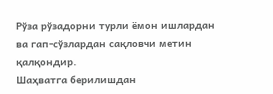Рўза рўзадорни турли ёмон ишлардан ва гап-сўзлардан сақловчи метин қалқондир.
Шаҳватга берилишдан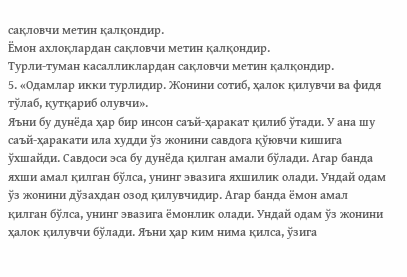сақловчи метин қалқондир.
Ёмон ахлоқлардан сақловчи метин қалқондир.
Турли-туман касалликлардан сақловчи метин қалқондир.
5. «Одамлар икки турлидир. Жонини сотиб, ҳалок қилувчи ва фидя тўлаб, қутқариб олувчи».
Яъни бу дунёда ҳар бир инсон саъй-ҳаракат қилиб ўтади. У ана шу саъй-ҳаракати ила худди ўз жонини савдога қўювчи кишига ўхшайди. Савдоси эса бу дунёда қилган амали бўлади. Агар банда яхши амал қилган бўлса, унинг эвазига яхшилик олади. Ундай одам ўз жонини дўзахдан озод қилувчидир. Агар банда ёмон амал қилган бўлса, унинг эвазига ёмонлик олади. Ундай одам ўз жонини ҳалок қилувчи бўлади. Яъни ҳар ким нима қилса, ўзига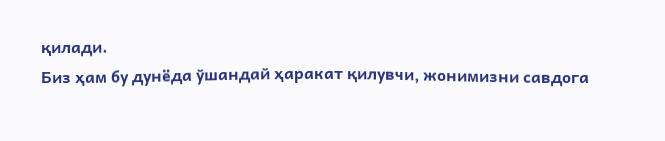қилади.
Биз ҳам бу дунёда ўшандай ҳаракат қилувчи, жонимизни савдога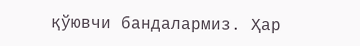қўювчи бандалармиз. Ҳар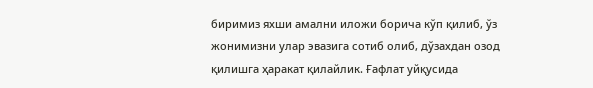биримиз яхши амални иложи борича кўп қилиб, ўз жонимизни улар эвазига сотиб олиб, дўзахдан озод қилишга ҳаракат қилайлик. Ғафлат уйқусида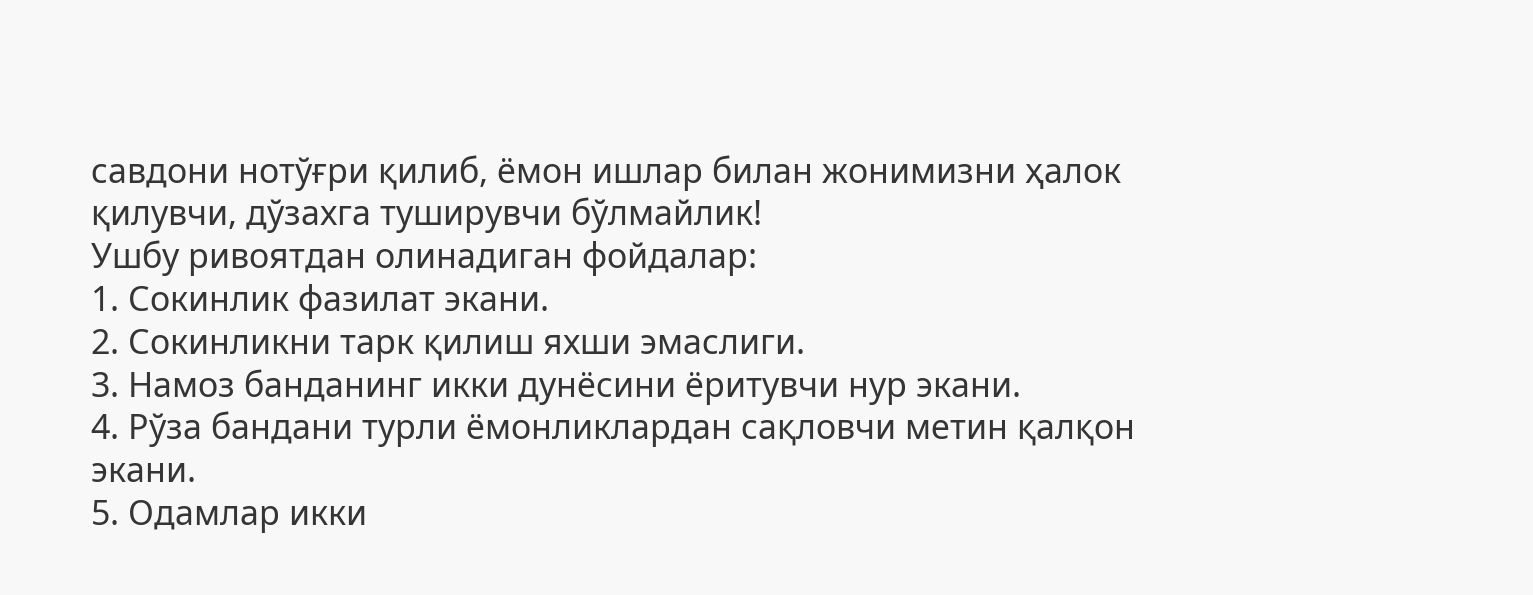савдони нотўғри қилиб, ёмон ишлар билан жонимизни ҳалок қилувчи, дўзахга туширувчи бўлмайлик!
Ушбу ривоятдан олинадиган фойдалар:
1. Сокинлик фазилат экани.
2. Сокинликни тарк қилиш яхши эмаслиги.
3. Намоз банданинг икки дунёсини ёритувчи нур экани.
4. Рўза бандани турли ёмонликлардан сақловчи метин қалқон экани.
5. Одамлар икки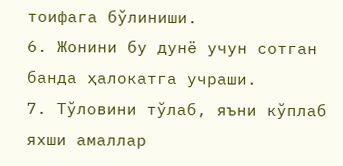тоифага бўлиниши.
6. Жонини бу дунё учун сотган банда ҳалокатга учраши.
7. Тўловини тўлаб, яъни кўплаб яхши амаллар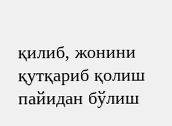қилиб, жонини қутқариб қолиш пайидан бўлиш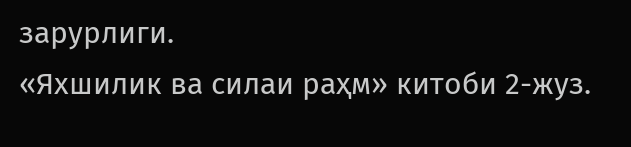зарурлиги.
«Яхшилик ва силаи раҳм» китоби 2-жуз.